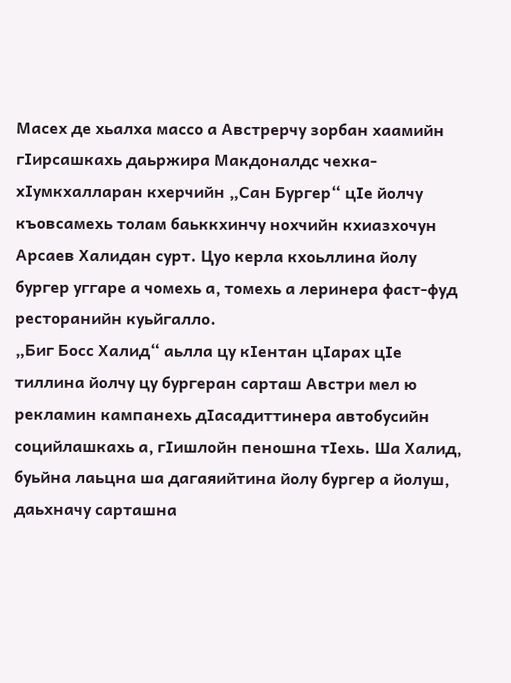Масех де хьалха массо а Австрерчу зорбан хаамийн гIирсашкахь даьржира Макдоналдс чехка-хIумкхалларан кхерчийн „Сан Бургер“ цIе йолчу къовсамехь толам баьккхинчу нохчийн кхиазхочун Арсаев Халидан сурт. Цуо керла кхоьллина йолу бургер уггаре а чомехь а, томехь а леринера фаст-фуд ресторанийн куьйгалло.
„Биг Босс Халид“ аьлла цу кIентан цIарах цIе тиллина йолчу цу бургеран сарташ Австри мел ю рекламин кампанехь дIасадиттинера автобусийн социйлашкахь а, гIишлойн пеношна тIехь. Ша Халид, буьйна лаьцна ша дагаяийтина йолу бургер а йолуш, даьхначу сарташна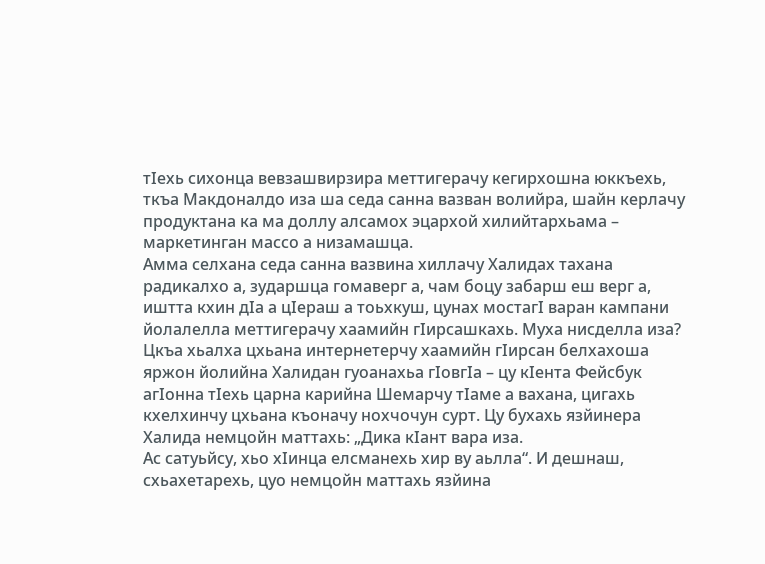тIехь сихонца вевзашвирзира меттигерачу кегирхошна юккъехь, ткъа Макдоналдо иза ша седа санна вазван волийра, шайн керлачу продуктана ка ма доллу алсамох эцархой хилийтархьама – маркетинган массо а низамашца.
Амма селхана седа санна вазвина хиллачу Халидах тахана радикалхо а, зударшца гомаверг а, чам боцу забарш еш верг а, иштта кхин дIа а цIераш а тоьхкуш, цунах мостагI варан кампани йолалелла меттигерачу хаамийн гIирсашкахь. Муха нисделла иза?
Цкъа хьалха цхьана интернетерчу хаамийн гIирсан белхахоша яржон йолийна Халидан гуоанахьа гIовгIа – цу кIента Фейсбук агIонна тIехь царна карийна Шемарчу тIаме а вахана, цигахь кхелхинчу цхьана къоначу нохчочун сурт. Цу бухахь язйинера Халида немцойн маттахь: „Дика кIант вара иза.
Ас сатуьйсу, хьо хIинца елсманехь хир ву аьлла“. И дешнаш, схьахетарехь, цуо немцойн маттахь язйина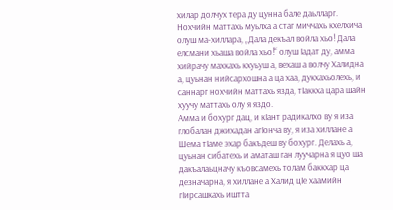хилар долчух тера ду цунна бале даьлларг. Нохчийн маттахь муьлха а стаг миччахь кхелхича олуш ма-хиллара, „Дала декъал войла хьо! Дала елсмани хьаша войла хьо!“ олуш Iадат ду, амма хийрачу махкахь кхуьуш а, вехаш а волчу Халидна а, цуьнан нийсархошна а ца хаа, дукхахьолехь, и саннарг нохчийн маттахь язда, тIаккха цара шайн хуучу маттахь олу я яздо.
Амма и бохург дац, и кIант радикалхо ву я иза глобалан джихадан агIонча ву, я иза хиллане а Шема тIаме эхар бакъдеш ву бохург. Делахь а, цуьнан сибатехь и аматаш ган луучарна я цуо ша дакъалаьцначу къовсамехь толам баккхар ца дезначарна, я хиллане а Халид цIе хаамийн гIирсашкахь иштта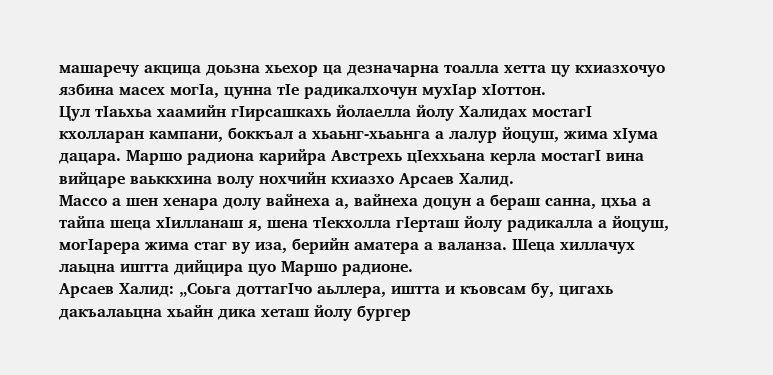машаречу акцица доьзна хьехор ца дезначарна тоалла хетта цу кхиазхочуо язбина масех могIа, цунна тIе радикалхочун мухIар хIоттон.
Цул тIаьхьа хаамийн гIирсашкахь йолаелла йолу Халидах мостагI кхолларан кампани, боккъал а хьаьнг-хьаьнга а лалур йоцуш, жима хIума дацара. Маршо радиона карийра Австрехь цIеххьана керла мостагI вина вийцаре ваьккхина волу нохчийн кхиазхо Арсаев Халид.
Массо а шен хенара долу вайнеха а, вайнеха доцун а бераш санна, цхьа а тайпа шеца хIилланаш я, шена тIекхолла гIерташ йолу радикалла а йоцуш, могIарера жима стаг ву иза, берийн аматера а валанза. Шеца хиллачух лаьцна иштта дийцира цуо Маршо радионе.
Арсаев Халид: „Соьга доттагIчо аьллера, иштта и къовсам бу, цигахь дакъалаьцна хьайн дика хеташ йолу бургер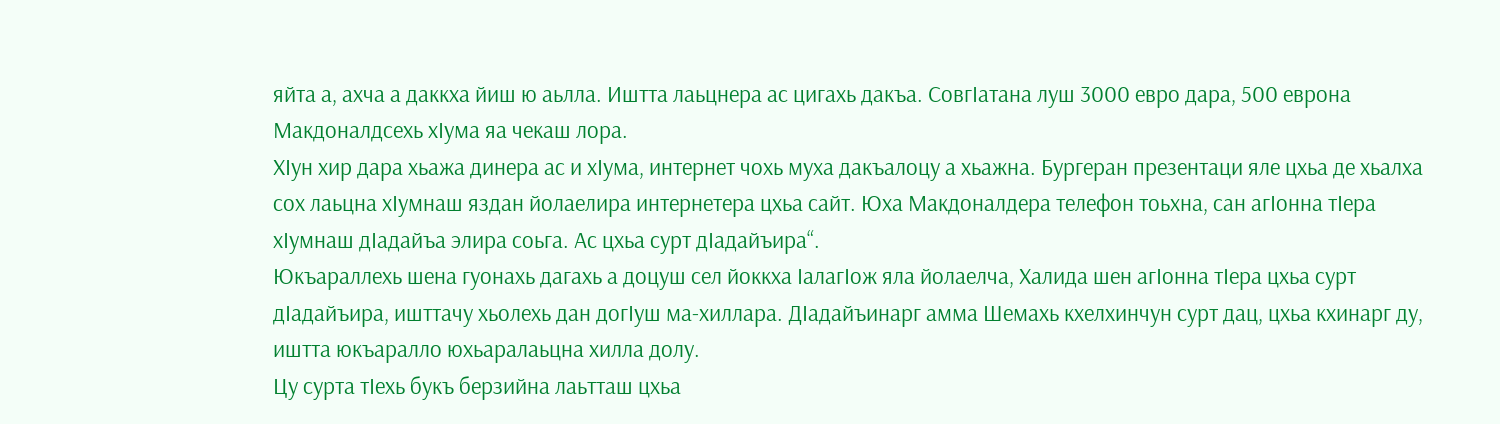яйта а, ахча а даккха йиш ю аьлла. Иштта лаьцнера ас цигахь дакъа. СовгIатана луш 3000 евро дара, 500 еврона Макдоналдсехь хIума яа чекаш лора.
ХIун хир дара хьажа динера ас и хIума, интернет чохь муха дакъалоцу а хьажна. Бургеран презентаци яле цхьа де хьалха сох лаьцна хIумнаш яздан йолаелира интернетера цхьа сайт. Юха Макдоналдера телефон тоьхна, сан агIонна тIера хIумнаш дIадайъа элира соьга. Ас цхьа сурт дIадайъира“.
Юкъараллехь шена гуонахь дагахь а доцуш сел йоккха IалагIож яла йолаелча, Халида шен агIонна тIера цхьа сурт дIадайъира, ишттачу хьолехь дан догIуш ма-хиллара. ДIадайъинарг амма Шемахь кхелхинчун сурт дац, цхьа кхинарг ду, иштта юкъаралло юхьаралаьцна хилла долу.
Цу сурта тIехь букъ берзийна лаьтташ цхьа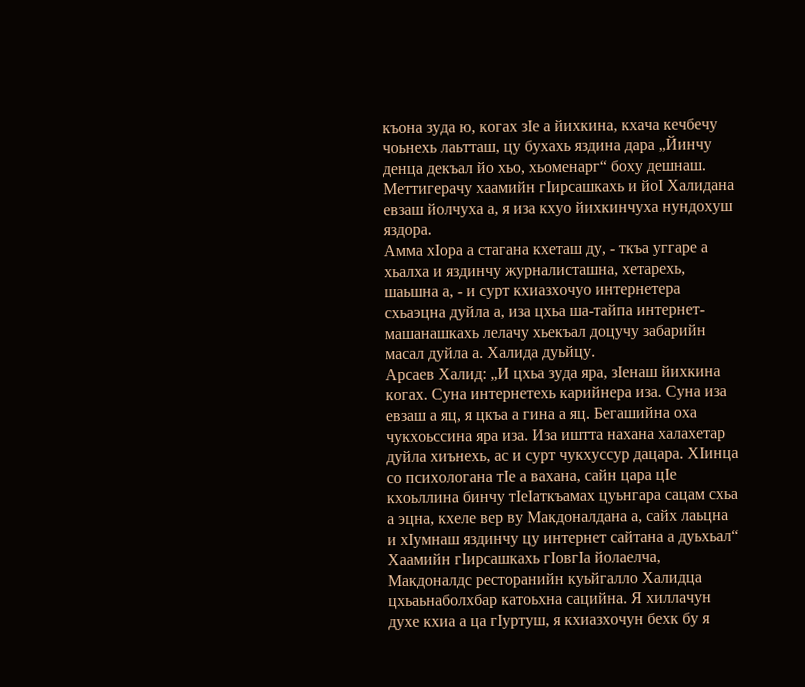къона зуда ю, когах зIе а йихкина, кхача кечбечу чоьнехь лаьтташ, цу бухахь яздина дара „Йинчу денца декъал йо хьо, хьоменарг“ боху дешнаш. Меттигерачу хаамийн гIирсашкахь и йоI Халидана евзаш йолчуха а, я иза кхуо йихкинчуха нундохуш яздора.
Амма хIора а стагана кхеташ ду, - ткъа уггаре а хьалха и яздинчу журналисташна, хетарехь, шаьшна а, - и сурт кхиазхочуо интернетера схьаэцна дуйла а, иза цхьа ша-тайпа интернет-машанашкахь лелачу хьекъал доцучу забарийн масал дуйла а. Халида дуьйцу.
Арсаев Халид: „И цхьа зуда яра, зIенаш йихкина когах. Суна интернетехь карийнера иза. Суна иза евзаш а яц, я цкъа а гина а яц. Бегашийна оха чукхоьссина яра иза. Иза иштта нахана халахетар дуйла хиънехь, ас и сурт чукхуссур дацара. ХIинца со психологана тIе а вахана, сайн цара цIе кхоьллина бинчу тIеIаткъамах цуьнгара сацам схьа а эцна, кхеле вер ву Макдоналдана а, сайх лаьцна и хIумнаш яздинчу цу интернет сайтана а дуьхьал“
Хаамийн гIирсашкахь гIовгIа йолаелча, Макдоналдс ресторанийн куьйгалло Халидца цхьаьнаболхбар катоьхна сацийна. Я хиллачун духе кхиа а ца гIуртуш, я кхиазхочун бехк бу я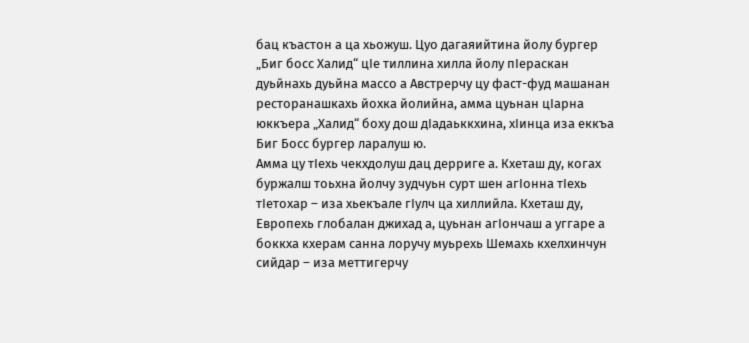бац къастон а ца хьожуш. Цуо дагаяийтина йолу бургер „Биг босс Халид“ цIе тиллина хилла йолу пIераскан дуьйнахь дуьйна массо а Австрерчу цу фаст-фуд машанан ресторанашкахь йохка йолийна, амма цуьнан цIарна юккъера „Халид“ боху дош дIадаьккхина, хIинца иза еккъа Биг Босс бургер ларалуш ю.
Амма цу тIехь чекхдолуш дац дерриге а. Кхеташ ду, когах буржалш тоьхна йолчу зудчуьн сурт шен агIонна тIехь тIетохар – иза хьекъале гIулч ца хиллийла. Кхеташ ду, Европехь глобалан джихад а, цуьнан агIончаш а уггаре а боккха кхерам санна лоручу муьрехь Шемахь кхелхинчун сийдар – иза меттигерчу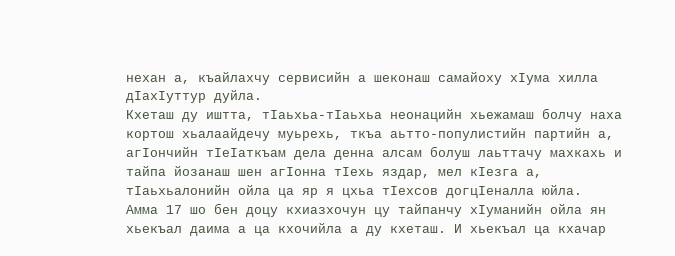нехан а, къайлахчу сервисийн а шеконаш самайоху хIума хилла дIахIуттур дуйла.
Кхеташ ду иштта, тIаьхьа-тIаьхьа неонацийн хьежамаш болчу наха кортош хьалаайдечу муьрехь, ткъа аьтто-популистийн партийн а, агIончийн тIеIаткъам дела денна алсам болуш лаьттачу махкахь и тайпа йозанаш шен агIонна тIехь яздар, мел кIезга а, тIаьхьалонийн ойла ца яр я цхьа тIехсов догцIеналла юйла.
Амма 17 шо бен доцу кхиазхочун цу тайпанчу хIуманийн ойла ян хьекъал даима а ца кхочийла а ду кхеташ. И хьекъал ца кхачар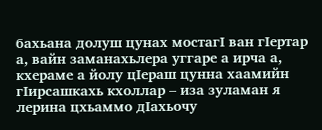бахьана долуш цунах мостагI ван гIертар а, вайн заманахьлера уггаре а ирча а, кхераме а йолу цIераш цунна хаамийн гIирсашкахь кхоллар – иза зуламан я лерина цхьаммо дIахьочу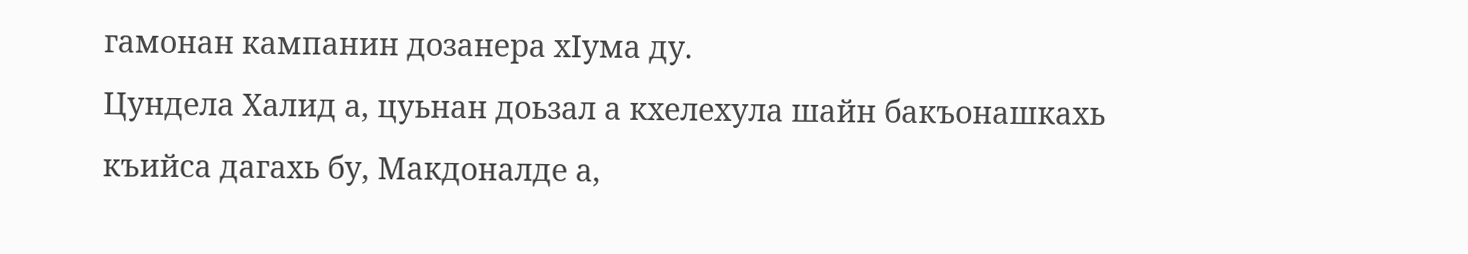гамонан кампанин дозанера хIума ду.
Цундела Халид а, цуьнан доьзал а кхелехула шайн бакъонашкахь къийса дагахь бу, Макдоналде а,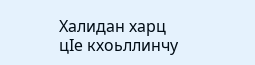Халидан харц цIе кхоьллинчу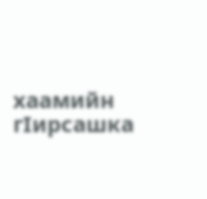хаамийн гIирсашка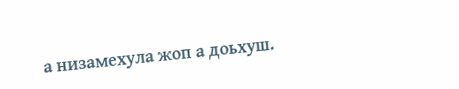а низамехула жоп а доьхуш.